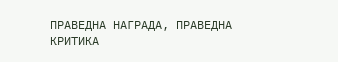ПРАВЕДНА НАГРАДА, ПРАВЕДНА КРИТИКА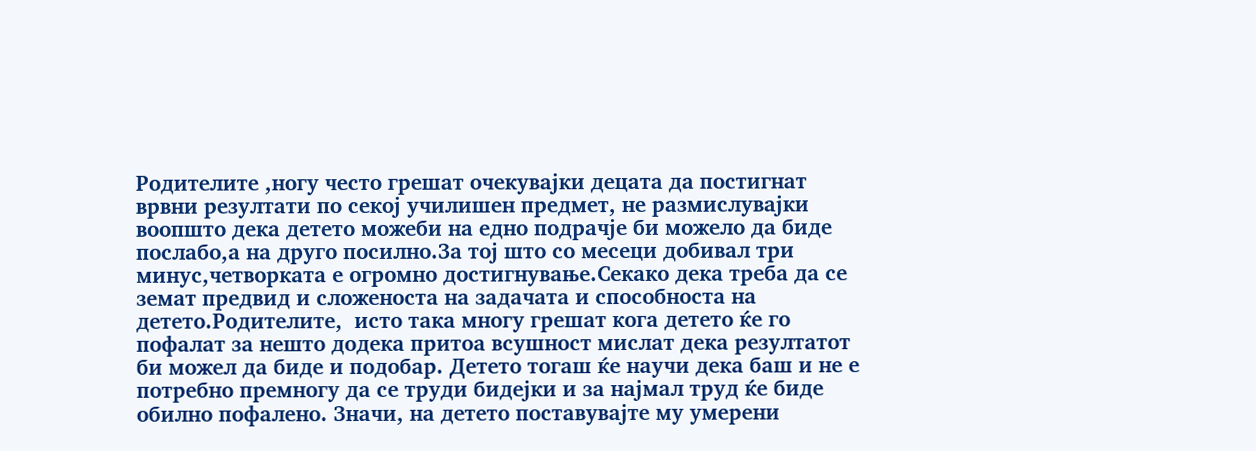Родителите ,ногу често грешат очекувајки децата да постигнат врвни резултати по секој училишен предмет, не размислувајки воопшто дека детето можеби на едно подрачје би можело да биде послабо,а на друго посилно.За тој што со месеци добивал три минус,четворката е огромно достигнување.Секако дека треба да се земат предвид и сложеноста на задачата и способноста на детето.Родителите,  исто така многу грешат кога детето ќе го пофалат за нешто додека притоа всушност мислат дека резултатот би можел да биде и подобар. Детето тогаш ќе научи дека баш и не е потребно премногу да се труди бидејки и за најмал труд ќе биде обилно пофалено. Значи, на детето поставувајте му умерени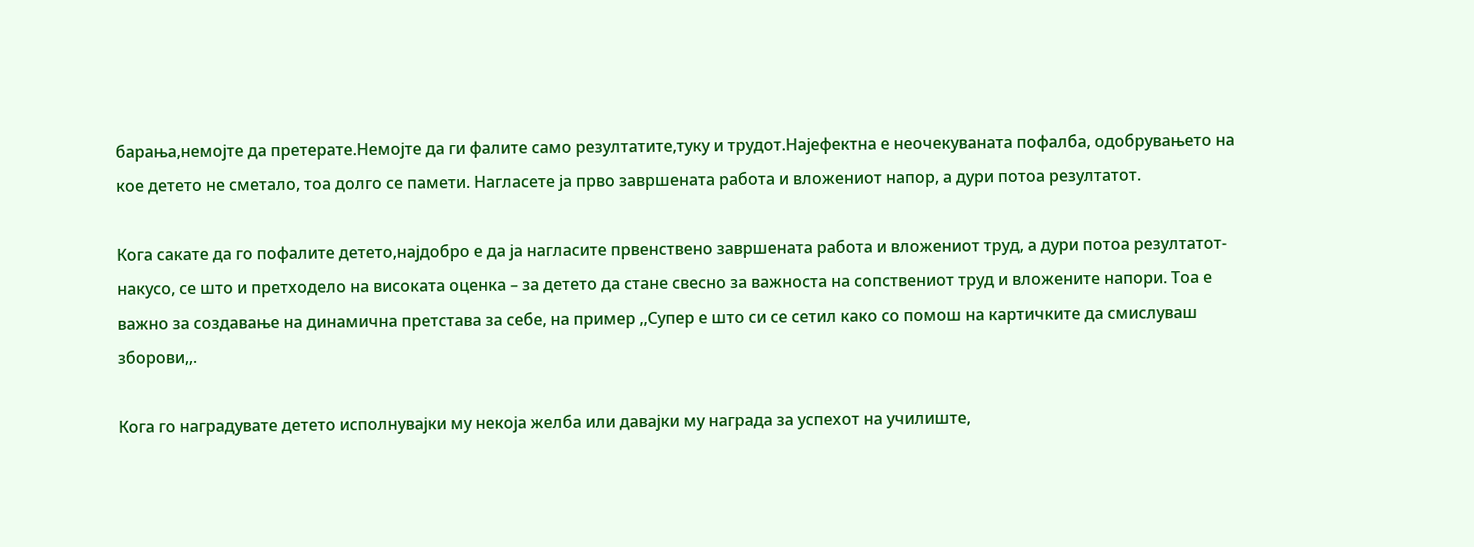барања,немојте да претерате.Немојте да ги фалите само резултатите,туку и трудот.Најефектна е неочекуваната пофалба, одобрувањето на кое детето не сметало, тоа долго се памети. Нагласете ја прво завршената работа и вложениот напор, а дури потоа резултатот.

Кога сакате да го пофалите детето,најдобро е да ја нагласите првенствено завршената работа и вложениот труд, а дури потоа резултатот- накусо, се што и претходело на високата оценка – за детето да стане свесно за важноста на сопствениот труд и вложените напори. Тоа е важно за создавање на динамична претстава за себе, на пример ,,Супер е што си се сетил како со помош на картичките да смислуваш зборови,,.

Кога го наградувате детето исполнувајки му некоја желба или давајки му награда за успехот на училиште,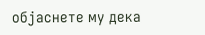објаснете му дека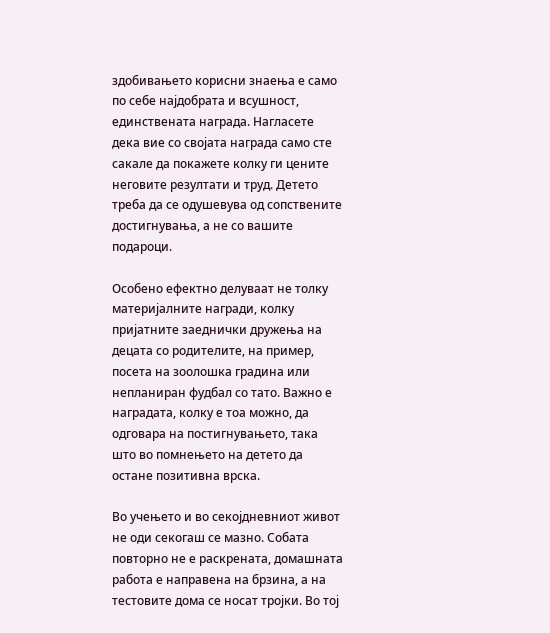здобивањето корисни знаења е само по себе најдобрата и всушност, единствената награда. Нагласете дека вие со својата награда само сте сакале да покажете колку ги цените неговите резултати и труд. Детето треба да се одушевува од сопствените достигнувања, а не со вашите подароци.

Особено ефектно делуваат не толку материјалните награди, колку пријатните заеднички дружења на децата со родителите, на пример, посета на зоолошка градина или непланиран фудбал со тато. Важно е наградата, колку е тоа можно, да одговара на постигнувањето, така што во помнењето на детето да остане позитивна врска.

Во учењето и во секојдневниот живот не оди секогаш се мазно. Собата повторно не е раскрената, домашната работа е направена на брзина, а на тестовите дома се носат тројки. Во тој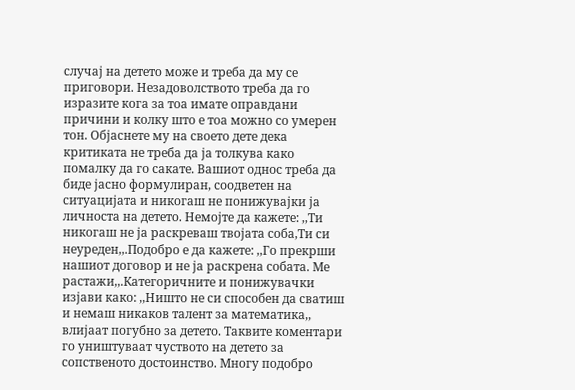случај на детето може и треба да му се приговори. Незадоволството треба да го изразите кога за тоа имате оправдани причини и колку што е тоа можно со умерен тон. Објаснете му на своето дете дека критиката не треба да ја толкува како помалку да го сакате. Вашиот однос треба да биде јасно формулиран, соодветен на ситуацијата и никогаш не понижувајки ја личноста на детето. Немојте да кажете: ,,Ти никогаш не ја раскреваш твојата соба,Ти си неуреден,,.Подобро е да кажете: ,,Го прекрши нашиот договор и не ја раскрена собата. Ме растажи,,.Категоричните и понижувачки изјави како: ,,Ништо не си способен да сватиш и немаш никаков талент за математика,, влијаат погубно за детето. Таквите коментари го уништуваат чуството на детето за сопственото достоинство. Многу подобро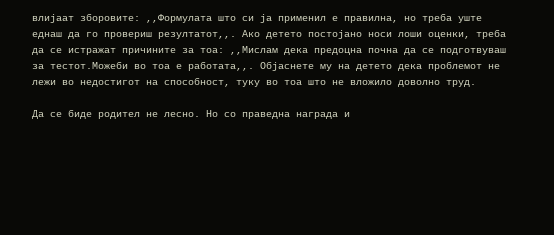влијаат зборовите: ,,Формулата што си ја применил е правилна, но треба уште еднаш да го провериш резултатот,,. Ако детето постојано носи лоши оценки, треба да се истражат причините за тоа: ,,Мислам дека предоцна почна да се подготвуваш за тестот.Можеби во тоа е работата,,. Објаснете му на детето дека проблемот не лежи во недостигот на способност, туку во тоа што не вложило доволно труд.

Да се биде родител не лесно. Но со праведна награда и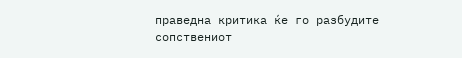праведна критика ќе го разбудите сопствениот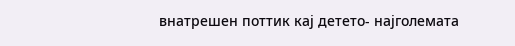внатрешен поттик кај детето- најголемата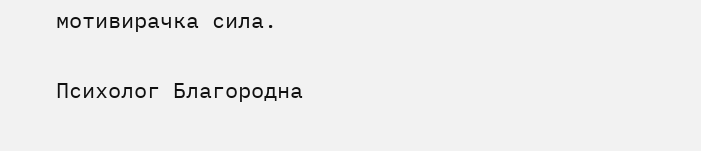мотивирачка сила.

Психолог Благородна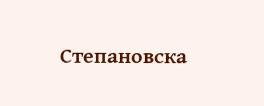Степановска